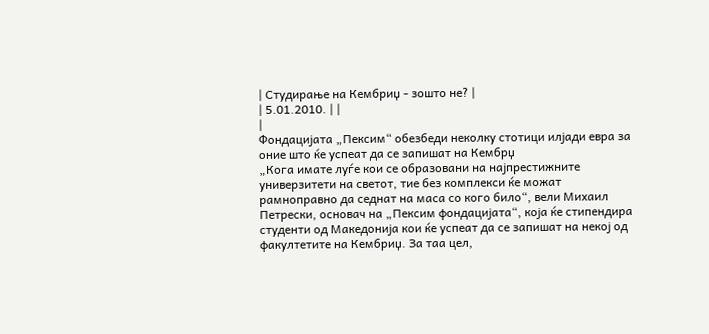| Студирање на Кембриџ - зошто не? |
| 5.01.2010. | |
|
Фондацијата „Пексим“ обезбеди неколку стотици илјади евра за оние што ќе успеат да се запишат на Кембрџ
„Кога имате луѓе кои се образовани на најпрестижните универзитети на светот, тие без комплекси ќе можат рамноправно да седнат на маса со кого било“, вели Михаил Петрески, основач на „Пексим фондацијата“, која ќе стипендира студенти од Македонија кои ќе успеат да се запишат на некој од факултетите на Кембриџ. За таа цел,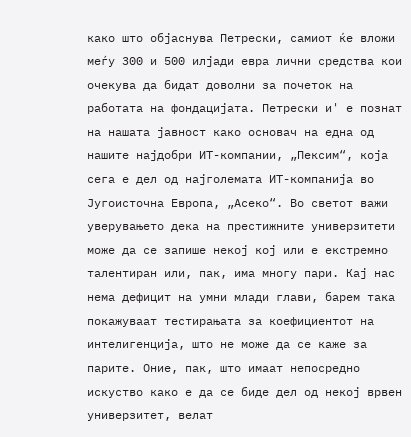како што објаснува Петрески, самиот ќе вложи меѓу 300 и 500 илјади евра лични средства кои очекува да бидат доволни за почеток на работата на фондацијата. Петрески и' е познат на нашата јавност како основач на една од нашите најдобри ИТ-компании, „Пексим“, која сега е дел од најголемата ИТ-компанија во Југоисточна Европа, „Асеко“. Во светот важи уверувањето дека на престижните универзитети може да се запише некој кој или е екстремно талентиран или, пак, има многу пари. Кај нас нема дефицит на умни млади глави, барем така покажуваат тестирањата за коефициентот на интелигенција, што не може да се каже за парите. Оние, пак, што имаат непосредно искуство како е да се биде дел од некој врвен универзитет, велат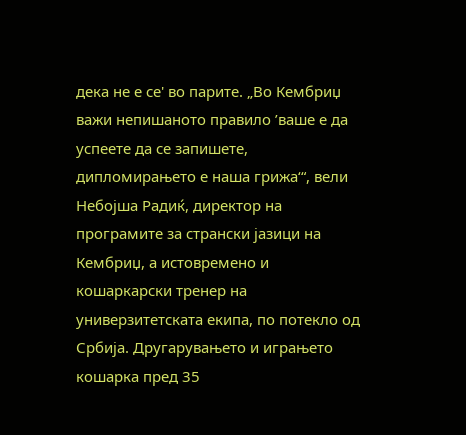дека не е се' во парите. „Во Кембриџ важи непишаното правило ’ваше е да успеете да се запишете, дипломирањето е наша грижа‘“, вели Небојша Радиќ, директор на програмите за странски јазици на Кембриџ, а истовремено и кошаркарски тренер на универзитетската екипа, по потекло од Србија. Другарувањето и играњето кошарка пред 35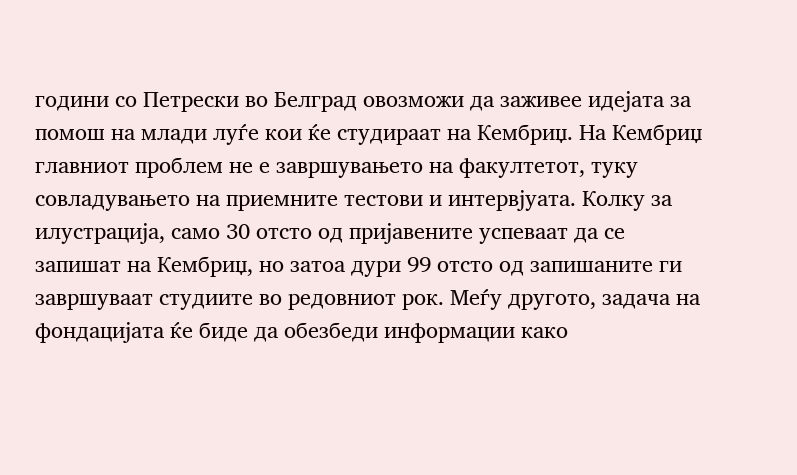години со Петрески во Белград овозможи да заживее идејата за помош на млади луѓе кои ќе студираат на Кембриџ. На Кембриџ главниот проблем не е завршувањето на факултетот, туку совладувањето на приемните тестови и интервјуата. Колку за илустрација, само 30 отсто од пријавените успеваат да се запишат на Кембриџ, но затоа дури 99 отсто од запишаните ги завршуваат студиите во редовниот рок. Меѓу другото, задача на фондацијата ќе биде да обезбеди информации како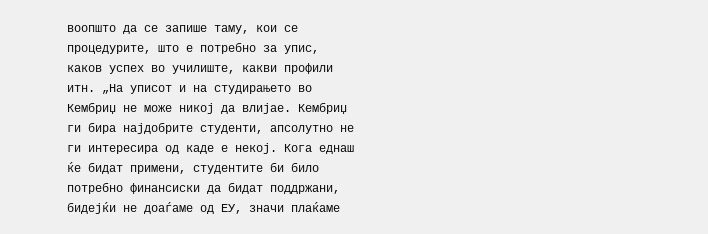воопшто да се запише таму, кои се процедурите, што е потребно за упис, каков успех во училиште, какви профили итн. „На уписот и на студирањето во Кембриџ не може никој да влијае. Кембриџ ги бира најдобрите студенти, апсолутно не ги интересира од каде е некој. Кога еднаш ќе бидат примени, студентите би било потребно финансиски да бидат поддржани, бидејќи не доаѓаме од ЕУ, значи плаќаме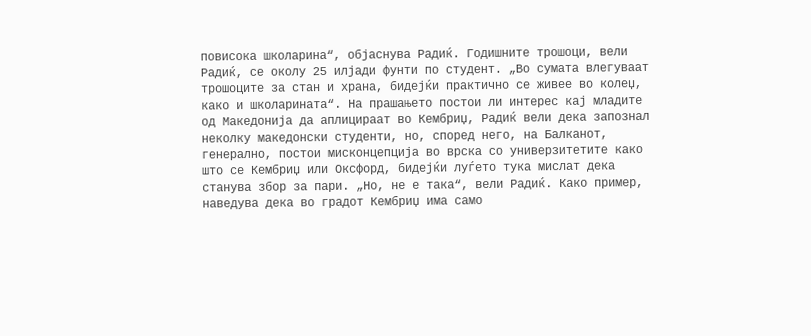повисока школарина“, објаснува Радиќ. Годишните трошоци, вели Радиќ, се околу 25 илјади фунти по студент. „Во сумата влегуваат трошоците за стан и храна, бидејќи практично се живее во колеџ, како и школарината“. На прашањето постои ли интерес кај младите од Македонија да аплицираат во Кембриџ, Радиќ вели дека запознал неколку македонски студенти, но, според него, на Балканот, генерално, постои мисконцепција во врска со универзитетите како што се Кембриџ или Оксфорд, бидејќи луѓето тука мислат дека станува збор за пари. „Но, не е така“, вели Радиќ. Како пример, наведува дека во градот Кембриџ има само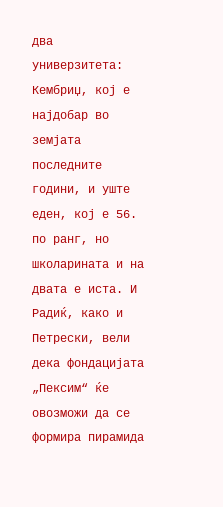два универзитета: Кембриџ, кој е најдобар во земјата последните години, и уште еден, кој е 56. по ранг, но школарината и на двата е иста. И Радиќ, како и Петрески, вели дека фондацијата „Пексим“ ќе овозможи да се формира пирамида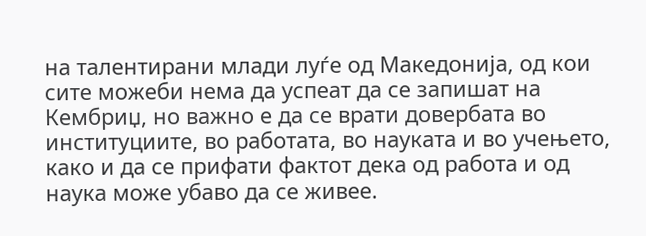на талентирани млади луѓе од Македонија, од кои сите можеби нема да успеат да се запишат на Кембриџ, но важно е да се врати довербата во институциите, во работата, во науката и во учењето, како и да се прифати фактот дека од работа и од наука може убаво да се живее.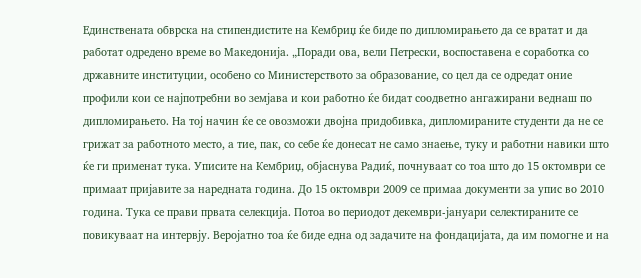Единствената обврска на стипендистите на Кембриџ ќе биде по дипломирањето да се вратат и да работат одредено време во Македонија. „Поради ова, вели Петрески, воспоставена е соработка со државните институции, особено со Министерството за образование, со цел да се одредат оние профили кои се најпотребни во земјава и кои работно ќе бидат соодветно ангажирани веднаш по дипломирањето. На тој начин ќе се овозможи двојна придобивка, дипломираните студенти да не се грижат за работното место, а тие, пак, со себе ќе донесат не само знаење, туку и работни навики што ќе ги применат тука. Уписите на Кембриџ, објаснува Радиќ, почнуваат со тоа што до 15 октомври се примаат пријавите за наредната година. До 15 октомври 2009 се примаа документи за упис во 2010 година. Тука се прави првата селекција. Потоа во периодот декември-јануари селектираните се повикуваат на интервју. Веројатно тоа ќе биде една од задачите на фондацијата, да им помогне и на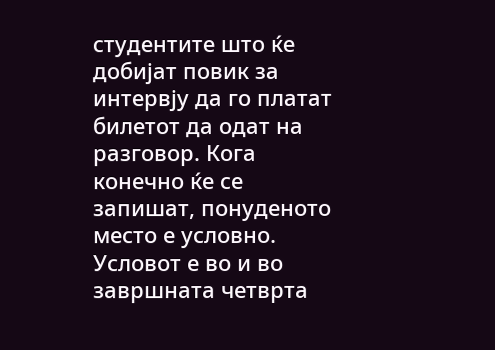студентите што ќе добијат повик за интервју да го платат билетот да одат на разговор. Кога конечно ќе се запишат, понуденото место е условно. Условот е во и во завршната четврта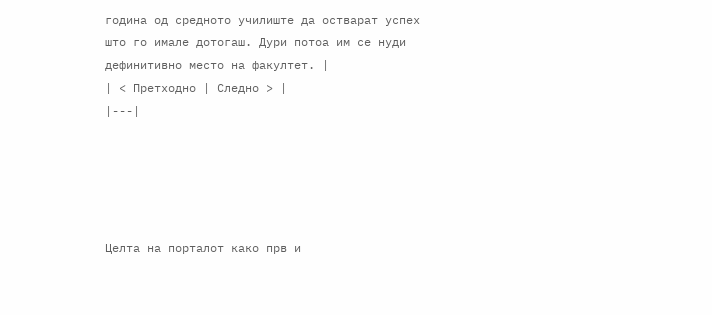година од средното училиште да остварат успех што го имале дотогаш. Дури потоа им се нуди дефинитивно место на факултет. |
| < Претходно | Следно > |
|---|





Целта на порталот како прв и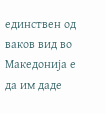единствен од ваков вид во Македонија е да им даде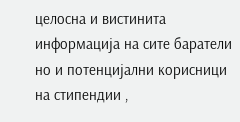целосна и вистинита информација на сите баратели но и потенцијални корисници на стипендии ,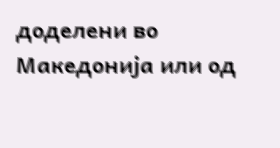доделени во Македонија или од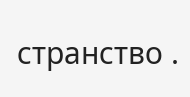странство .